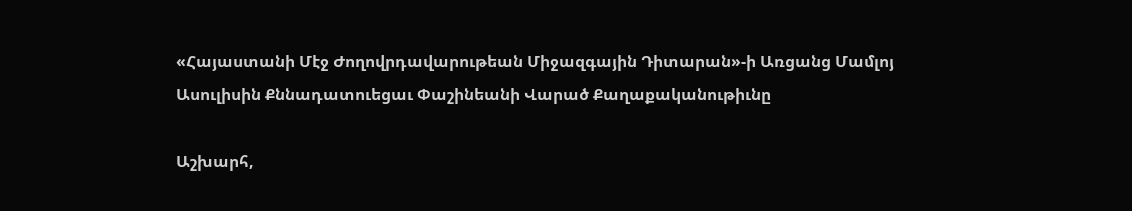«Հայաստանի Մէջ Ժողովրդավարութեան Միջազգային Դիտարան»-ի Առցանց Մամլոյ Ասուլիսին Քննադատուեցաւ Փաշինեանի Վարած Քաղաքականութիւնը

Աշխարհ,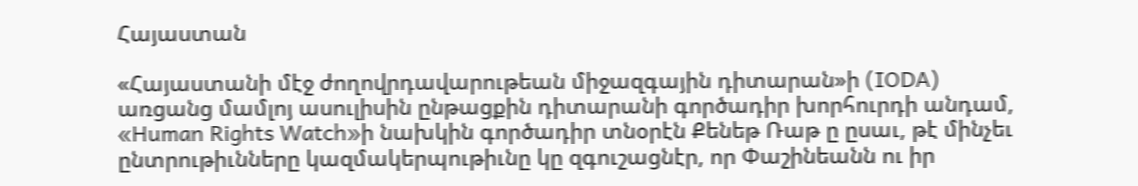Հայաստան

«Հայաստանի մէջ ժողովրդավարութեան միջազգային դիտարան»ի (IODA) առցանց մամլոյ ասուլիսին ընթացքին դիտարանի գործադիր խորհուրդի անդամ, «Human Rights Watch»ի նախկին գործադիր տնօրէն Քենեթ Ռաթ ը ըսաւ, թէ մինչեւ ընտրութիւնները կազմակերպութիւնը կը զգուշացնէր, որ Փաշինեանն ու իր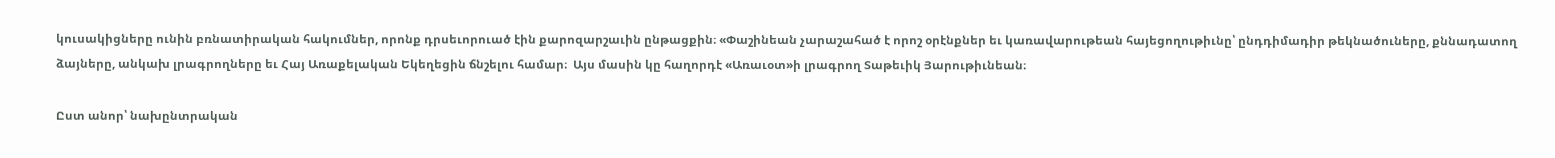կուսակիցները ունին բռնատիրական հակումներ, որոնք դրսեւորուած էին քարոզարշաւին ընթացքին։ «Փաշինեան չարաշահած է որոշ օրէնքներ եւ կառավարութեան հայեցողութիւնը՝ ընդդիմադիր թեկնածուները, քննադատող ձայները, անկախ լրագրողները եւ Հայ Առաքելական Եկեղեցին ճնշելու համար։  Այս մասին կը հաղորդէ «Առաւօտ»ի լրագրող Տաթեւիկ Յարութիւնեան։

Ըստ անոր՝ նախընտրական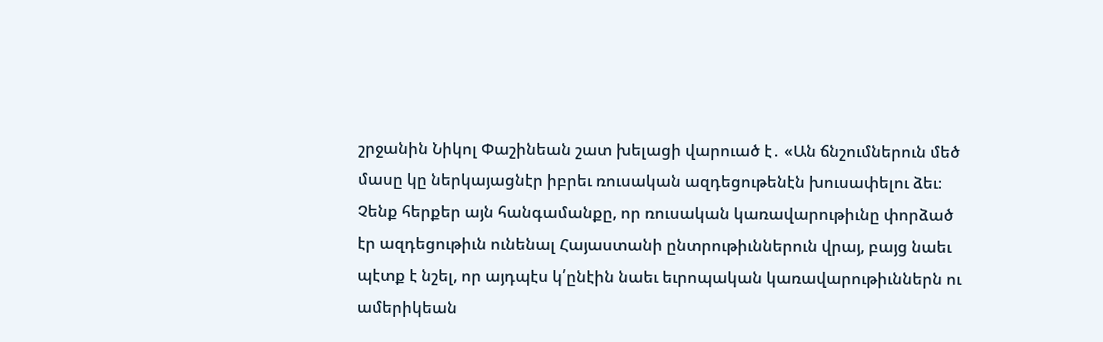շրջանին Նիկոլ Փաշինեան շատ խելացի վարուած է․ «Ան ճնշումներուն մեծ մասը կը ներկայացնէր իբրեւ ռուսական ազդեցութենէն խուսափելու ձեւ։ Չենք հերքեր այն հանգամանքը, որ ռուսական կառավարութիւնը փորձած էր ազդեցութիւն ունենալ Հայաստանի ընտրութիւններուն վրայ, բայց նաեւ պէտք է նշել, որ այդպէս կ՛ընէին նաեւ եւրոպական կառավարութիւններն ու ամերիկեան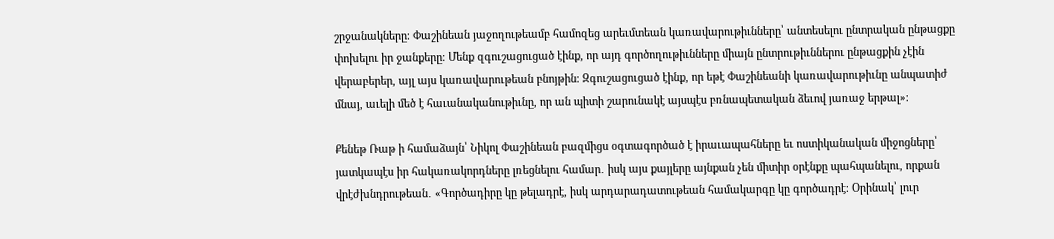շրջանակները։ Փաշինեան յաջողութեամբ համոզեց արեւմտեան կառավարութիւնները՝ անտեսելու ընտրական ընթացքը փոխելու իր ջանքերը։ Մենք զգուշացուցած էինք, որ այդ գործողութիւնները միայն ընտրութիւններու ընթացքին չէին վերաբերեր, այլ այս կառավարութեան բնոյթին։ Զգուշացուցած էինք, որ եթէ Փաշինեանի կառավարութիւնը անպատիժ մնայ, աւելի մեծ է հաւանականութիւնը, որ ան պիտի շարունակէ այսպէս բռնապետական ձեւով յառաջ երթալ»։

Քենեթ Ռաթ ի համաձայն՝ Նիկոլ Փաշինեան բազմիցս օգտագործած է իրաւապահները եւ ոստիկանական միջոցները՝ յատկապէս իր հակառակորդները լռեցնելու համար․ իսկ այս քայլերը այնքան չեն միտիր օրէնքը պահպանելու, որքան վրէժխնդրութեան․ «Գործադիրը կը թելադրէ, իսկ արդարադատութեան համակարգը կը գործադրէ։ Օրինակ՝ լուր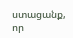ստացանք, որ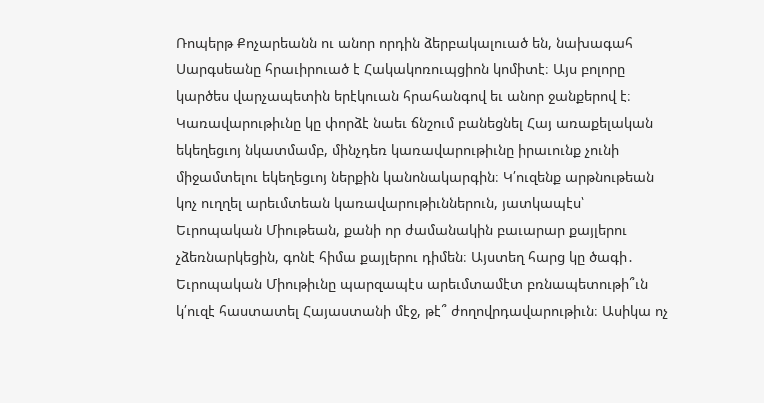Ռոպերթ Քոչարեանն ու անոր որդին ձերբակալուած են, նախագահ Սարգսեանը հրաւիրուած է Հակակոռուպցիոն կոմիտէ։ Այս բոլորը կարծես վարչապետին երէկուան հրահանգով եւ անոր ջանքերով է։ Կառավարութիւնը կը փորձէ նաեւ ճնշում բանեցնել Հայ առաքելական եկեղեցւոյ նկատմամբ, մինչդեռ կառավարութիւնը իրաւունք չունի միջամտելու եկեղեցւոյ ներքին կանոնակարգին։ Կ՛ուզենք արթնութեան կոչ ուղղել արեւմտեան կառավարութիւններուն, յատկապէս՝ Եւրոպական Միութեան, քանի որ ժամանակին բաւարար քայլերու չձեռնարկեցին, գոնէ հիմա քայլերու դիմեն։ Այստեղ հարց կը ծագի․ Եւրոպական Միութիւնը պարզապէս արեւմտամէտ բռնապետութի՞ւն կ՛ուզէ հաստատել Հայաստանի մէջ, թէ՞ ժողովրդավարութիւն։ Ասիկա ոչ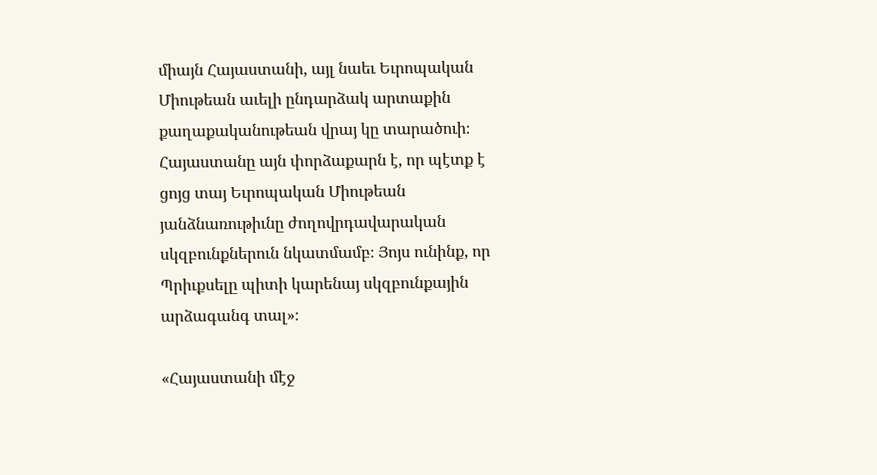միայն Հայաստանի, այլ նաեւ Եւրոպական Միութեան աւելի ընդարձակ արտաքին քաղաքականութեան վրայ կը տարածուի։ Հայաստանը այն փորձաքարն է, որ պէտք է ցոյց տայ Եւրոպական Միութեան յանձնառութիւնը ժողովրդավարական սկզբունքներուն նկատմամբ։ Յոյս ունինք, որ Պրիւքսելը պիտի կարենայ սկզբունքային արձագանգ տալ»։

«Հայաստանի մէջ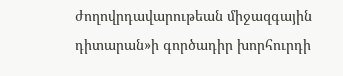ժողովրդավարութեան միջազգային դիտարան»ի գործադիր խորհուրդի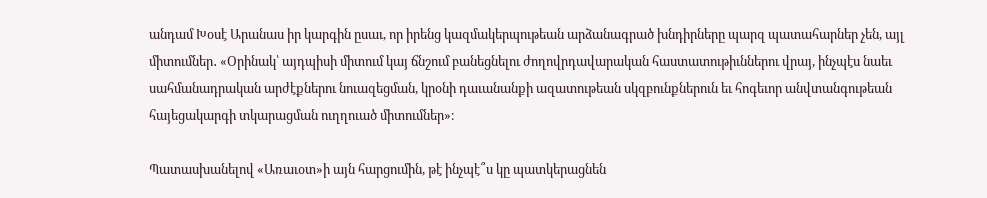անդամ Խօսէ Արանաս իր կարգին ըսաւ, որ իրենց կազմակերպութեան արձանագրած խնդիրները պարզ պատահարներ չեն, այլ միտումներ․ «Օրինակ՝ այդպիսի միտում կայ ճնշում բանեցնելու ժողովրդավարական հաստատութիւններու վրայ, ինչպէս նաեւ սահմանադրական արժէքներու նուազեցման, կրօնի դաւանանքի ազատութեան սկզբունքներուն եւ հոգեւոր անվտանգութեան հայեցակարգի տկարացման ուղղուած միտումներ»։

Պատասխանելով «Առաւօտ»ի այն հարցումին, թէ ինչպէ՞ս կը պատկերացնեն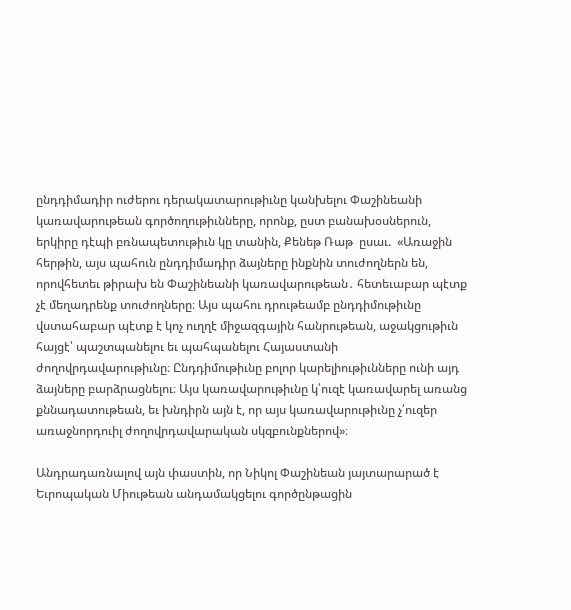ընդդիմադիր ուժերու դերակատարութիւնը կանխելու Փաշինեանի կառավարութեան գործողութիւնները, որոնք, ըստ բանախօսներուն, երկիրը դէպի բռնապետութիւն կը տանին, Քենեթ Ռաթ  ըսաւ.  «Առաջին հերթին, այս պահուն ընդդիմադիր ձայները ինքնին տուժողներն են, որովհետեւ թիրախ են Փաշինեանի կառավարութեան․ հետեւաբար պէտք չէ մեղադրենք տուժողները։ Այս պահու դրութեամբ ընդդիմութիւնը վստահաբար պէտք է կոչ ուղղէ միջազգային հանրութեան, աջակցութիւն հայցէ՝ պաշտպանելու եւ պահպանելու Հայաստանի ժողովրդավարութիւնը։ Ընդդիմութիւնը բոլոր կարելիութիւնները ունի այդ ձայները բարձրացնելու։ Այս կառավարութիւնը կ՛ուզէ կառավարել առանց քննադատութեան, եւ խնդիրն այն է, որ այս կառավարութիւնը չ՛ուզեր առաջնորդուիլ ժողովրդավարական սկզբունքներով»։

Անդրադառնալով այն փաստին, որ Նիկոլ Փաշինեան յայտարարած է Եւրոպական Միութեան անդամակցելու գործընթացին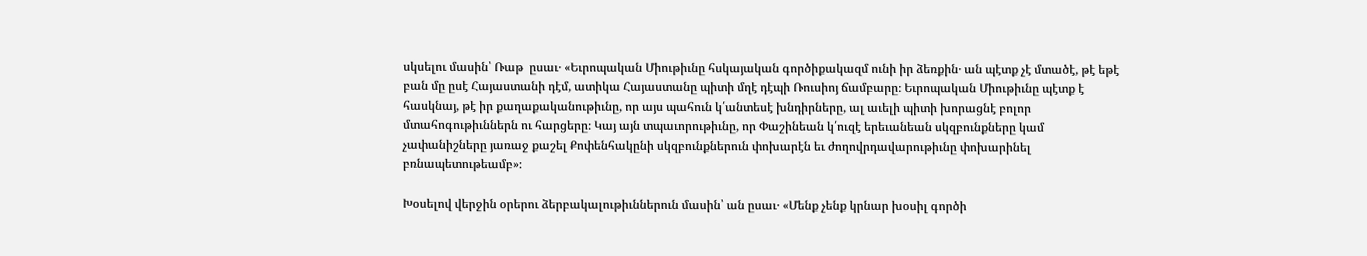սկսելու մասին՝ Ռաթ  ըսաւ․ «Եւրոպական Միութիւնը հսկայական գործիքակազմ ունի իր ձեռքին․ ան պէտք չէ մտածէ, թէ եթէ բան մը ըսէ Հայաստանի դէմ, ատիկա Հայաստանը պիտի մղէ դէպի Ռուսիոյ ճամբարը։ Եւրոպական Միութիւնը պէտք է հասկնայ, թէ իր քաղաքականութիւնը, որ այս պահուն կ՛անտեսէ խնդիրները, ալ աւելի պիտի խորացնէ բոլոր մտահոգութիւններն ու հարցերը։ Կայ այն տպաւորութիւնը, որ Փաշինեան կ՛ուզէ երեւանեան սկզբունքները կամ չափանիշները յառաջ քաշել Քոփենհակընի սկզբունքներուն փոխարէն եւ ժողովրդավարութիւնը փոխարինել բռնապետութեամբ»։

Խօսելով վերջին օրերու ձերբակալութիւններուն մասին՝ ան ըսաւ․ «Մենք չենք կրնար խօսիլ գործի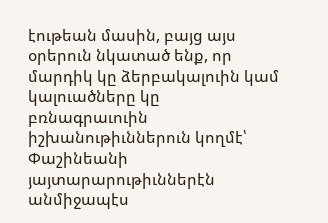էութեան մասին, բայց այս օրերուն նկատած ենք, որ մարդիկ կը ձերբակալուին կամ կալուածները կը բռնագրաւուին իշխանութիւններուն կողմէ՝ Փաշինեանի յայտարարութիւններէն անմիջապէս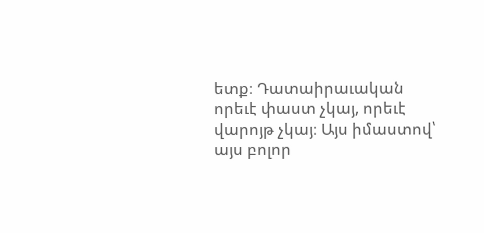ետք։ Դատաիրաւական որեւէ փաստ չկայ, որեւէ վարոյթ չկայ։ Այս իմաստով՝ այս բոլոր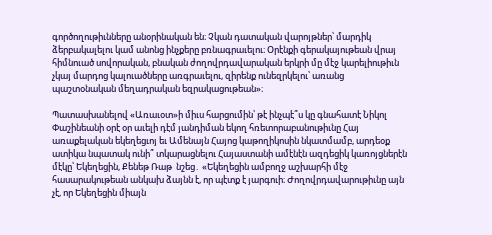գործողութիւնները անօրինական են։ Չկան դատական վարոյթներ՝ մարդիկ ձերբակալելու կամ անոնց ինչքերը բռնագրաւելու։ Օրէնքի գերակայութեան վրայ հիմնուած սովորական, բնական ժողովրդավարական երկրի մը մէջ կարելիութիւն չկայ մարդոց կալուածները առգրաւելու, զիրենք ունեզրկելու՝ առանց պաշտօնական մեղադրական եզրակացութեան»։

Պատասխանելով «Առաւօտ»ի միւս հարցումին՝ թէ ինչպէ՞ս կը գնահատէ Նիկոլ Փաշինեանի օրէ օր աւելի դէմ յանդիման եկող հռետորաբանութիւնը Հայ առաքելական եկեղեցւոյ եւ Ամենայն Հայոց կաթողիկոսին նկատմամբ, արդեօք ատիկա նպատակ ունի՞ տկարացնելու Հայաստանի ամէնէն ազդեցիկ կառոյցներէն մէկը՝ Եկեղեցին, Քենեթ Ռաթ  նշեց․ «Եկեղեցին ամբողջ աշխարհի մէջ հասարակութեան անկախ ձայնն է, որ պէտք է յարգուի։ Ժողովրդավարութիւնը այն չէ, որ Եկեղեցին միայն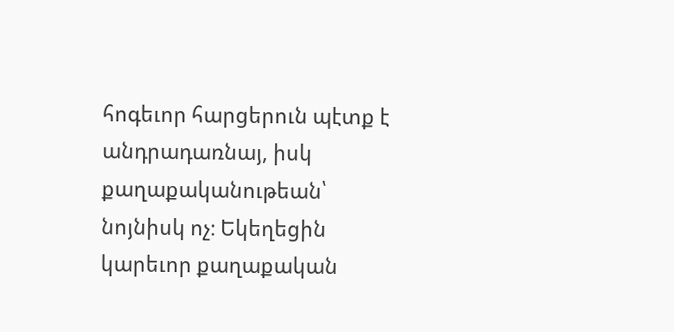հոգեւոր հարցերուն պէտք է անդրադառնայ, իսկ քաղաքականութեան՝ նոյնիսկ ոչ։ Եկեղեցին կարեւոր քաղաքական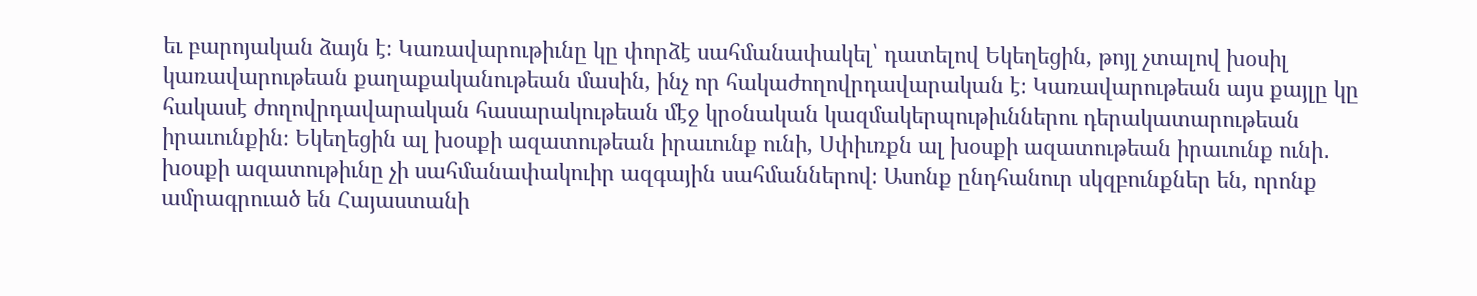եւ բարոյական ձայն է։ Կառավարութիւնը կը փորձէ սահմանափակել՝ դատելով Եկեղեցին, թոյլ չտալով խօսիլ կառավարութեան քաղաքականութեան մասին, ինչ որ հակաժողովրդավարական է։ Կառավարութեան այս քայլը կը հակասէ ժողովրդավարական հասարակութեան մէջ կրօնական կազմակերպութիւններու դերակատարութեան իրաւունքին։ Եկեղեցին ալ խօսքի ազատութեան իրաւունք ունի, Սփիւռքն ալ խօսքի ազատութեան իրաւունք ունի․ խօսքի ազատութիւնը չի սահմանափակուիր ազգային սահմաններով։ Ասոնք ընդհանուր սկզբունքներ են, որոնք ամրագրուած են Հայաստանի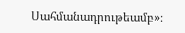Սահմանադրութեամբ»։